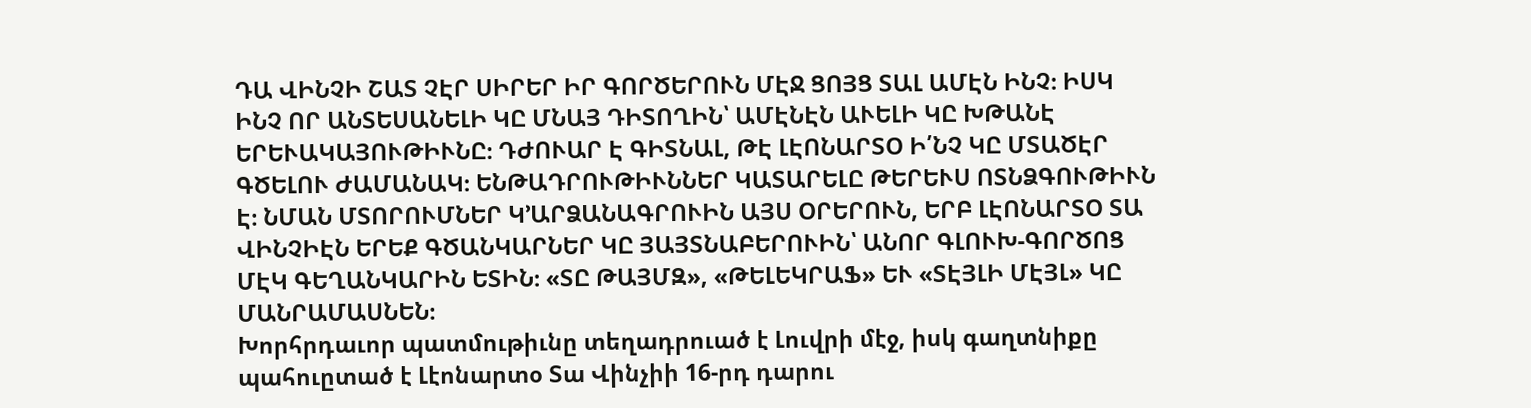ԴԱ ՎԻՆՉԻ ՇԱՏ ՉԷՐ ՍԻՐԵՐ ԻՐ ԳՈՐԾԵՐՈՒՆ ՄԷՋ ՑՈՅՑ ՏԱԼ ԱՄԷՆ ԻՆՉ։ ԻՍԿ ԻՆՉ ՈՐ ԱՆՏԵՍԱՆԵԼԻ ԿԸ ՄՆԱՅ ԴԻՏՈՂԻՆ՝ ԱՄԷՆԷՆ ԱՒԵԼԻ ԿԸ ԽԹԱՆԷ ԵՐԵՒԱԿԱՅՈՒԹԻՒՆԸ։ ԴԺՈՒԱՐ Է ԳԻՏՆԱԼ, ԹԷ ԼԷՈՆԱՐՏՕ Ի՛ՆՉ ԿԸ ՄՏԱԾԷՐ ԳԾԵԼՈՒ ԺԱՄԱՆԱԿ։ ԵՆԹԱԴՐՈՒԹԻՒՆՆԵՐ ԿԱՏԱՐԵԼԸ ԹԵՐԵՒՍ ՈՏՆՁԳՈՒԹԻՒՆ Է։ ՆՄԱՆ ՄՏՈՐՈՒՄՆԵՐ Կ՚ԱՐՁԱՆԱԳՐՈՒԻՆ ԱՅՍ ՕՐԵՐՈՒՆ, ԵՐԲ ԼԷՈՆԱՐՏՕ ՏԱ ՎԻՆՉԻԷՆ ԵՐԵՔ ԳԾԱՆԿԱՐՆԵՐ ԿԸ ՅԱՅՏՆԱԲԵՐՈՒԻՆ՝ ԱՆՈՐ ԳԼՈՒԽ-ԳՈՐԾՈՑ ՄԷԿ ԳԵՂԱՆԿԱՐԻՆ ԵՏԻՆ։ «ՏԸ ԹԱՅՄԶ», «ԹԵԼԵԿՐԱՖ» ԵՒ «ՏԷՅԼԻ ՄԷՅԼ» ԿԸ ՄԱՆՐԱՄԱՍՆԵՆ։
Խորհրդաւոր պատմութիւնը տեղադրուած է Լուվրի մէջ, իսկ գաղտնիքը պահուըտած է Լէոնարտօ Տա Վինչիի 16-րդ դարու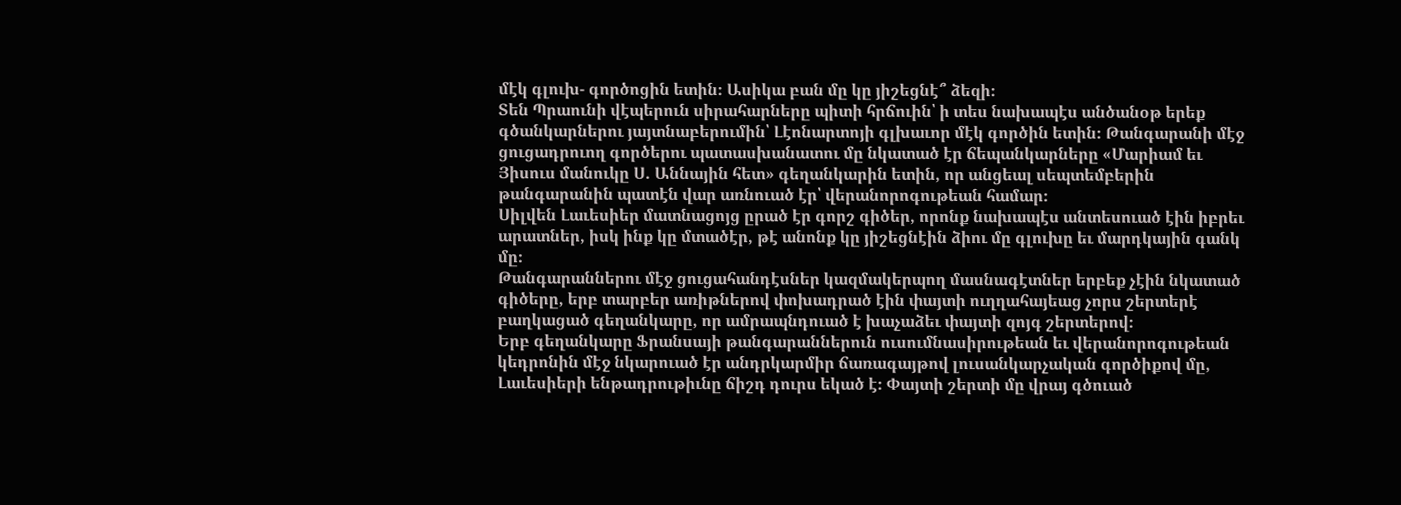մէկ գլուխ- գործոցին ետին։ Ասիկա բան մը կը յիշեցնէ՞ ձեզի։
Տեն Պրաունի վէպերուն սիրահարները պիտի հրճուին՝ ի տես նախապէս անծանօթ երեք գծանկարներու յայտնաբերումին՝ Լէոնարտոյի գլխաւոր մէկ գործին ետին։ Թանգարանի մէջ ցուցադրուող գործերու պատասխանատու մը նկատած էր ճեպանկարները «Մարիամ եւ Յիսուս մանուկը Ս. Աննային հետ» գեղանկարին ետին, որ անցեալ սեպտեմբերին թանգարանին պատէն վար առնուած էր՝ վերանորոգութեան համար։
Սիլվեն Լաւեսիեր մատնացոյց ըրած էր գորշ գիծեր, որոնք նախապէս անտեսուած էին իբրեւ արատներ, իսկ ինք կը մտածէր, թէ անոնք կը յիշեցնէին ձիու մը գլուխը եւ մարդկային գանկ մը։
Թանգարաններու մէջ ցուցահանդէսներ կազմակերպող մասնագէտներ երբեք չէին նկատած գիծերը, երբ տարբեր առիթներով փոխադրած էին փայտի ուղղահայեաց չորս շերտերէ բաղկացած գեղանկարը, որ ամրապնդուած է խաչաձեւ փայտի զոյգ շերտերով։
Երբ գեղանկարը Ֆրանսայի թանգարաններուն ուսումնասիրութեան եւ վերանորոգութեան կեդրոնին մէջ նկարուած էր անդրկարմիր ճառագայթով լուսանկարչական գործիքով մը, Լաւեսիերի ենթադրութիւնը ճիշդ դուրս եկած է։ Փայտի շերտի մը վրայ գծուած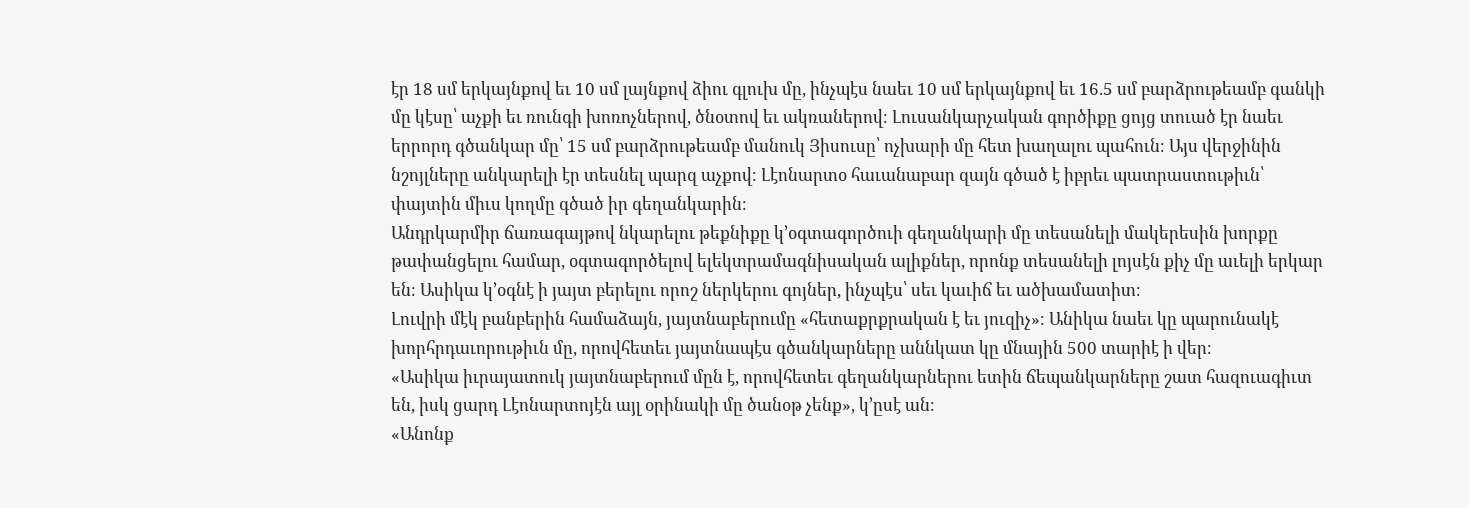էր 18 սմ երկայնքով եւ 10 սմ լայնքով ձիու գլուխ մը, ինչպէս նաեւ 10 սմ երկայնքով եւ 16.5 սմ բարձրութեամբ գանկի մը կէսը՝ աչքի եւ ռունգի խոռոչներով, ծնօտով եւ ակռաներով։ Լուսանկարչական գործիքը ցոյց տուած էր նաեւ երրորդ գծանկար մը՝ 15 սմ բարձրութեամբ մանուկ Յիսուսը՝ ոչխարի մը հետ խաղալու պահուն։ Այս վերջինին նշոյլները անկարելի էր տեսնել պարզ աչքով։ Լէոնարտօ հաւանաբար զայն գծած է իբրեւ պատրաստութիւն՝ փայտին միւս կողմը գծած իր գեղանկարին։
Անդրկարմիր ճառագայթով նկարելու թեքնիքը կ՚օգտագործուի գեղանկարի մը տեսանելի մակերեսին խորքը թափանցելու համար, օգտագործելով ելեկտրամագնիսական ալիքներ, որոնք տեսանելի լոյսէն քիչ մը աւելի երկար են։ Ասիկա կ՚օգնէ ի յայտ բերելու որոշ ներկերու գոյներ, ինչպէս՝ սեւ կաւիճ եւ ածխամատիտ։
Լուվրի մէկ բանբերին համաձայն, յայտնաբերումը «հետաքրքրական է եւ յուզիչ»։ Անիկա նաեւ կը պարունակէ խորհրդաւորութիւն մը, որովհետեւ յայտնապէս գծանկարները աննկատ կը մնային 500 տարիէ ի վեր։
«Ասիկա իւրայատուկ յայտնաբերում մըն է, որովհետեւ գեղանկարներու ետին ճեպանկարները շատ հազուագիւտ են, իսկ ցարդ Լէոնարտոյէն այլ օրինակի մը ծանօթ չենք», կ՚ըսէ ան։
«Անոնք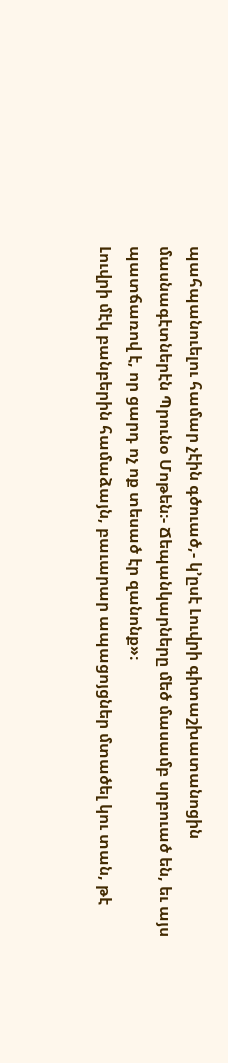պահպանուելու համար չէին գծուած,- կ՚ըսէ Լուվրի գիտաշխատանոցին մասնագէտներէն Պրունօ Մոթեն։- Ճեպանկարները մեծ մասամբ սրբուած են, եւ այս պատճառով է, որ ցարդ ոչ ոք տեսած էր զանոնք»։
Լուվրի մէկ բանբերին համաձայն, բաւարար ապացոյցներ մտածել կու տան, թէ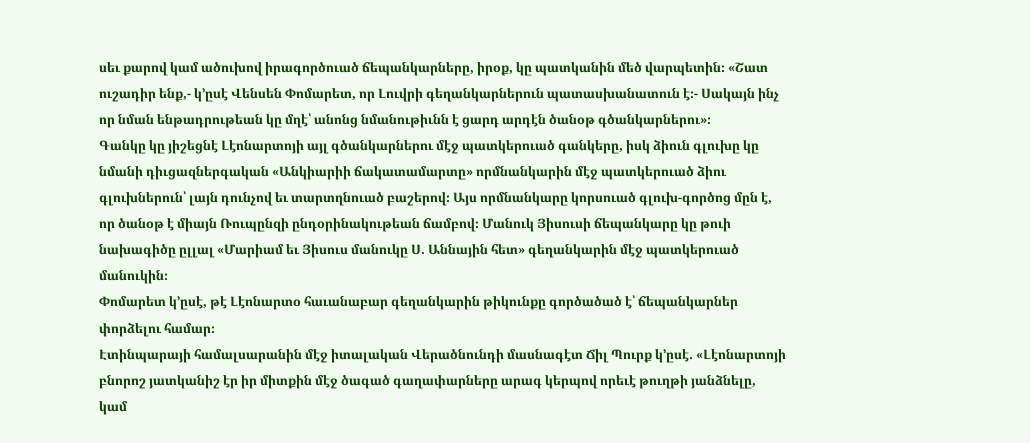սեւ քարով կամ ածուխով իրագործուած ճեպանկարները, իրօք, կը պատկանին մեծ վարպետին։ «Շատ ուշադիր ենք,- կ՚ըսէ Վենսեն Փոմարետ, որ Լուվրի գեղանկարներուն պատասխանատուն է։- Սակայն ինչ որ նման ենթադրութեան կը մղէ՝ անոնց նմանութիւնն է ցարդ արդէն ծանօթ գծանկարներու»։
Գանկը կը յիշեցնէ Լէոնարտոյի այլ գծանկարներու մէջ պատկերուած գանկերը, իսկ ձիուն գլուխը կը նմանի դիւցազներգական «Անկիարիի ճակատամարտը» որմնանկարին մէջ պատկերուած ձիու գլուխներուն՝ լայն դունչով եւ տարտղնուած բաշերով։ Այս որմնանկարը կորսուած գլուխ-գործոց մըն է, որ ծանօթ է միայն Ռուպընզի ընդօրինակութեան ճամբով։ Մանուկ Յիսուսի ճեպանկարը կը թուի նախագիծը ըլլալ «Մարիամ եւ Յիսուս մանուկը Ս. Աննային հետ» գեղանկարին մէջ պատկերուած մանուկին։
Փոմարետ կ՚ըսէ, թէ Լէոնարտօ հաւանաբար գեղանկարին թիկունքը գործածած է՝ ճեպանկարներ փորձելու համար։
Էտինպարայի համալսարանին մէջ իտալական Վերածնունդի մասնագէտ Ճիլ Պուրք կ՚ըսէ. «Լէոնարտոյի բնորոշ յատկանիշ էր իր միտքին մէջ ծագած գաղափարները արագ կերպով որեւէ թուղթի յանձնելը, կամ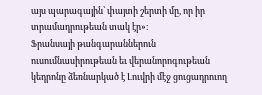այս պարագային՝ փայտի շերտի մը, որ իր տրամադրութեան տակ էր»։
Ֆրանսայի թանգարաններուն ուսումնասիրութեան եւ վերանորոգութեան կեդրոնը ձեռնարկած է Լուվրի մէջ ցուցադրուող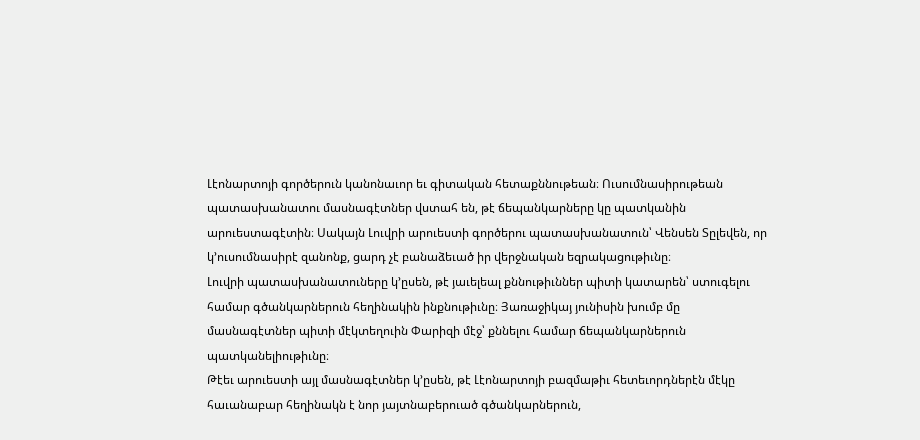Լէոնարտոյի գործերուն կանոնաւոր եւ գիտական հետաքննութեան։ Ուսումնասիրութեան պատասխանատու մասնագէտներ վստահ են, թէ ճեպանկարները կը պատկանին արուեստագէտին։ Սակայն Լուվրի արուեստի գործերու պատասխանատուն՝ Վենսեն Տըլեվեն, որ կ՚ուսումնասիրէ զանոնք, ցարդ չէ բանաձեւած իր վերջնական եզրակացութիւնը։
Լուվրի պատասխանատուները կ՚ըսեն, թէ յաւելեալ քննութիւններ պիտի կատարեն՝ ստուգելու համար գծանկարներուն հեղինակին ինքնութիւնը։ Յառաջիկայ յունիսին խումբ մը մասնագէտներ պիտի մէկտեղուին Փարիզի մէջ՝ քննելու համար ճեպանկարներուն պատկանելիութիւնը։
Թէեւ արուեստի այլ մասնագէտներ կ՚ըսեն, թէ Լէոնարտոյի բազմաթիւ հետեւորդներէն մէկը հաւանաբար հեղինակն է նոր յայտնաբերուած գծանկարներուն,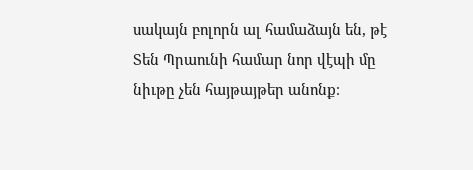սակայն բոլորն ալ համաձայն են, թէ Տեն Պրաունի համար նոր վէպի մը նիւթը չեն հայթայթեր անոնք։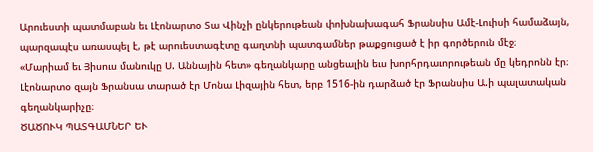Արուեստի պատմաբան եւ Լէոնարտօ Տա Վինչի ընկերութեան փոխնախագահ Ֆրանսիս Ամէ-Լուիսի համաձայն, պարզապէս առասպել է, թէ արուեստագէտը գաղտնի պատգամներ թաքցուցած է իր գործերուն մէջ։
«Մարիամ եւ Յիսուս մանուկը Ս. Աննային հետ» գեղանկարը անցեալին եւս խորհրդաւորութեան մը կեդրոնն էր։ Լէոնարտօ զայն Ֆրանսա տարած էր Մոնա Լիզային հետ, երբ 1516-ին դարձած էր Ֆրանսիս Ա.ի պալատական գեղանկարիչը։
ԾԱԾՈՒԿ ՊԱՏԳԱՄՆԵՐ ԵՒ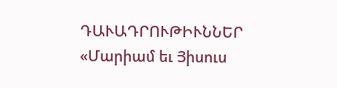ԴԱՒԱԴՐՈՒԹԻՒՆՆԵՐ
«Մարիամ եւ Յիսուս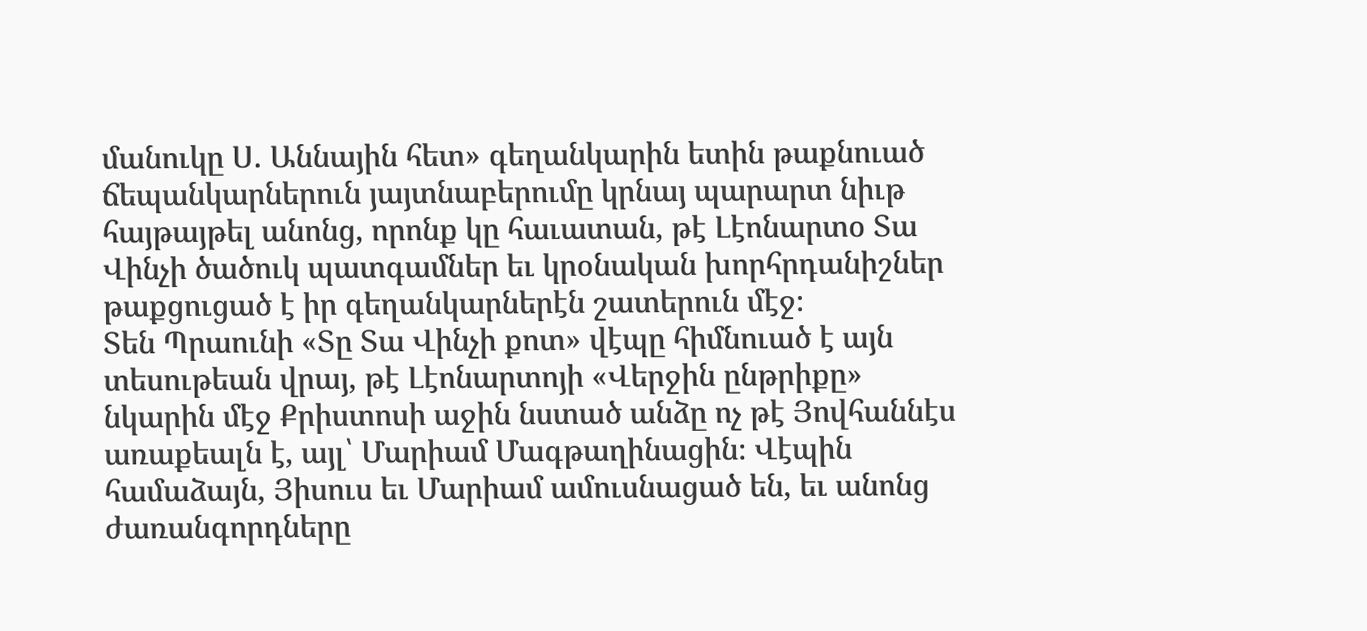մանուկը Ս. Աննային հետ» գեղանկարին ետին թաքնուած ճեպանկարներուն յայտնաբերումը կրնայ պարարտ նիւթ հայթայթել անոնց, որոնք կը հաւատան, թէ Լէոնարտօ Տա Վինչի ծածուկ պատգամներ եւ կրօնական խորհրդանիշներ թաքցուցած է իր գեղանկարներէն շատերուն մէջ։
Տեն Պրաունի «Տը Տա Վինչի քոտ» վէպը հիմնուած է այն տեսութեան վրայ, թէ Լէոնարտոյի «Վերջին ընթրիքը» նկարին մէջ Քրիստոսի աջին նստած անձը ոչ թէ Յովհաննէս առաքեալն է, այլ՝ Մարիամ Մագթաղինացին։ Վէպին համաձայն, Յիսուս եւ Մարիամ ամուսնացած են, եւ անոնց ժառանգորդները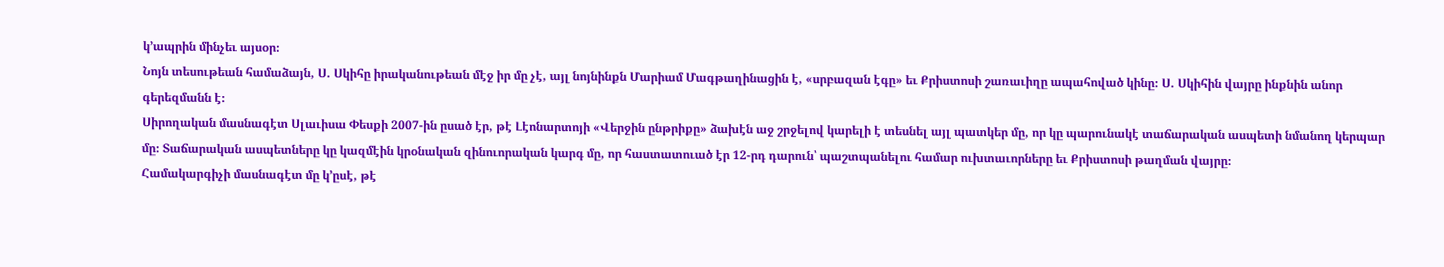կ՚ապրին մինչեւ այսօր։
Նոյն տեսութեան համաձայն, Ս. Սկիհը իրականութեան մէջ իր մը չէ, այլ նոյնինքն Մարիամ Մագթաղինացին է, «սրբազան էգը» եւ Քրիստոսի շառաւիղը ապահոված կինը։ Ս. Սկիհին վայրը ինքնին անոր գերեզմանն է։
Սիրողական մասնագէտ Սլաւիսա Փեսքի 2007-ին ըսած էր, թէ Լէոնարտոյի «Վերջին ընթրիքը» ձախէն աջ շրջելով կարելի է տեսնել այլ պատկեր մը, որ կը պարունակէ տաճարական ասպետի նմանող կերպար մը։ Տաճարական ասպետները կը կազմէին կրօնական զինուորական կարգ մը, որ հաստատուած էր 12-րդ դարուն՝ պաշտպանելու համար ուխտաւորները եւ Քրիստոսի թաղման վայրը։
Համակարգիչի մասնագէտ մը կ՚ըսէ, թէ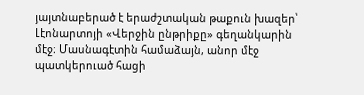յայտնաբերած է երաժշտական թաքուն խազեր՝ Լէոնարտոյի «Վերջին ընթրիքը» գեղանկարին մէջ։ Մասնագէտին համաձայն, անոր մէջ պատկերուած հացի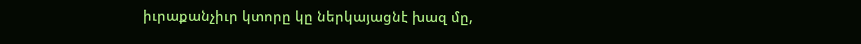իւրաքանչիւր կտորը կը ներկայացնէ խազ մը,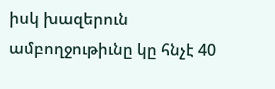իսկ խազերուն ամբողջութիւնը կը հնչէ 40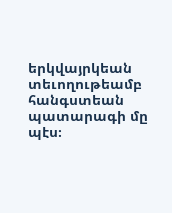երկվայրկեան տեւողութեամբ հանգստեան պատարագի մը պէս։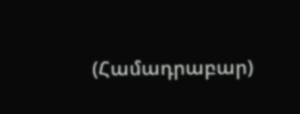(Համադրաբար)